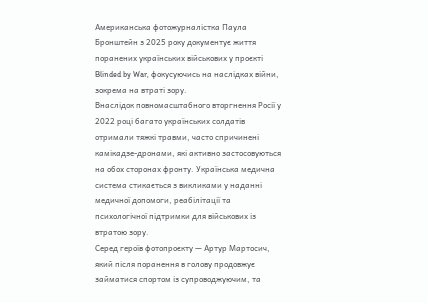Американська фотожурналістка Паула Бронштейн з 2025 року документує життя поранених українських військових у проєкті Blinded by War, фокусуючись на наслідках війни, зокрема на втраті зору.
Внаслідок повномасштабного вторгнення Росії у 2022 році багато українських солдатів отримали тяжкі травми, часто спричинені камікадзе-дронами, які активно застосовуються на обох сторонах фронту. Українська медична система стикається з викликами у наданні медичної допомоги, реабілітації та психологічної підтримки для військових із втратою зору.
Серед героїв фотопроєкту — Артур Мартосич, який після поранення в голову продовжує займатися спортом із супроводжуючим, та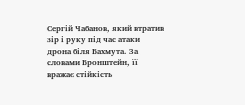Сергій Чабанов, який втратив зір і руку під час атаки дрона біля Бахмута. За словами Бронштейн, її вражає стійкість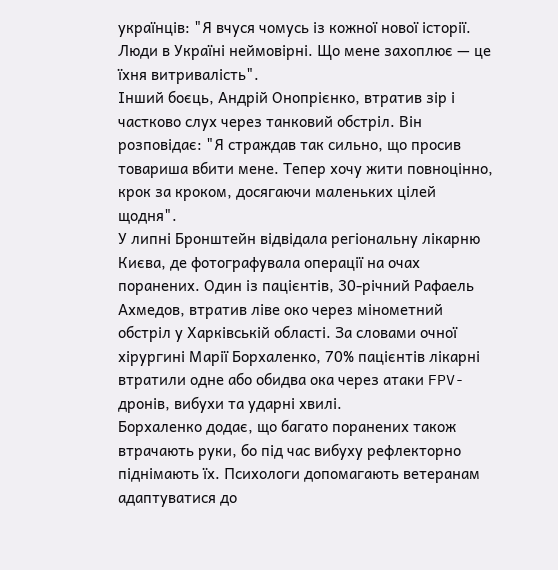українців: "Я вчуся чомусь із кожної нової історії. Люди в Україні неймовірні. Що мене захоплює — це їхня витривалість".
Інший боєць, Андрій Онопрієнко, втратив зір і частково слух через танковий обстріл. Він розповідає: "Я страждав так сильно, що просив товариша вбити мене. Тепер хочу жити повноцінно, крок за кроком, досягаючи маленьких цілей щодня".
У липні Бронштейн відвідала регіональну лікарню Києва, де фотографувала операції на очах поранених. Один із пацієнтів, 30-річний Рафаель Ахмедов, втратив ліве око через мінометний обстріл у Харківській області. За словами очної хірургині Марії Борхаленко, 70% пацієнтів лікарні втратили одне або обидва ока через атаки FPV-дронів, вибухи та ударні хвилі.
Борхаленко додає, що багато поранених також втрачають руки, бо під час вибуху рефлекторно піднімають їх. Психологи допомагають ветеранам адаптуватися до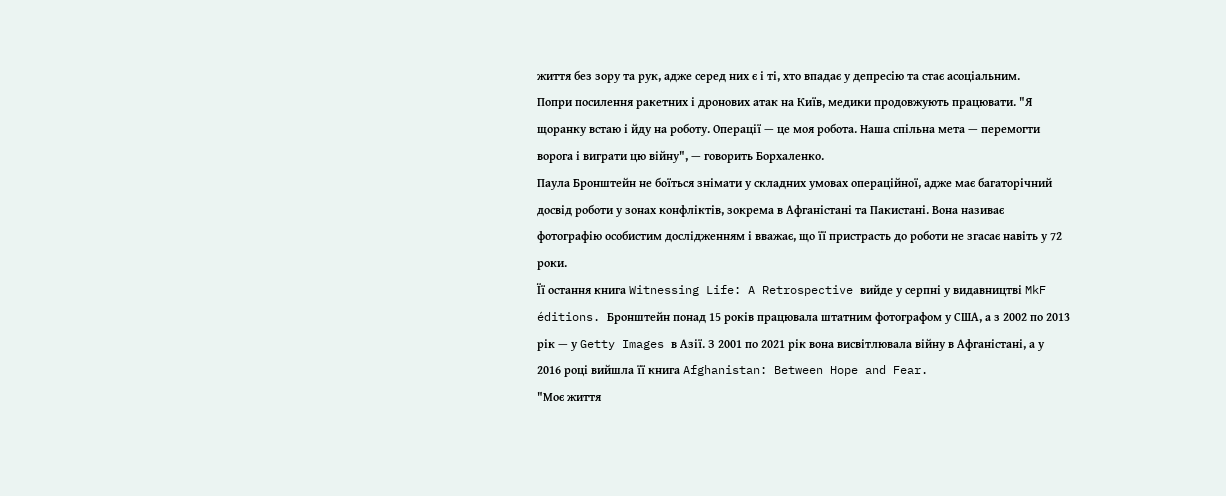життя без зору та рук, адже серед них є і ті, хто впадає у депресію та стає асоціальним.
Попри посилення ракетних і дронових атак на Київ, медики продовжують працювати. "Я щоранку встаю і йду на роботу. Операції — це моя робота. Наша спільна мета — перемогти ворога і виграти цю війну", — говорить Борхаленко.
Паула Бронштейн не боїться знімати у складних умовах операційної, адже має багаторічний досвід роботи у зонах конфліктів, зокрема в Афганістані та Пакистані. Вона називає фотографію особистим дослідженням і вважає, що її пристрасть до роботи не згасає навіть у 72 роки.
Її остання книга Witnessing Life: A Retrospective вийде у серпні у видавництві MkF éditions. Бронштейн понад 15 років працювала штатним фотографом у США, а з 2002 по 2013 рік — у Getty Images в Азії. З 2001 по 2021 рік вона висвітлювала війну в Афганістані, а у 2016 році вийшла її книга Afghanistan: Between Hope and Fear.
"Моє життя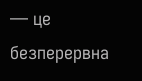— це безперервна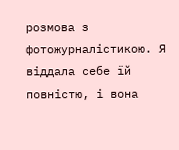розмова з фотожурналістикою. Я віддала себе їй повністю, і вона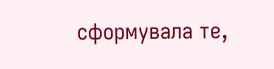сформувала те,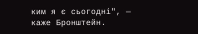ким я є сьогодні", — каже Бронштейн.